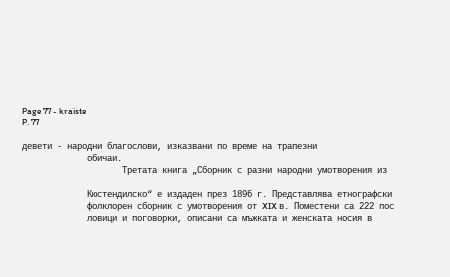Page 77 - kraiste
P. 77

девети - народни благослови, изказвани по време на трапезни
             обичаи.
                    Третата книга „Сборник с разни народни умотворения из

             Кюстендилско“ е издаден през 1896 г. Представлява етнографски
             фолклорен сборник с умотворения от XIX в. Поместени са 222 пос
             ловици и поговорки, описани са мъжката и женската носия в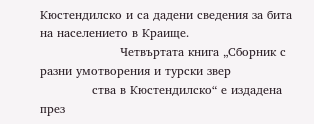Кюстендилско и са дадени сведения за бита на населението в Краище.
                    Четвъртата книга „Сборник с разни умотворения и турски звер
             ства в Кюстендилско“ е издадена през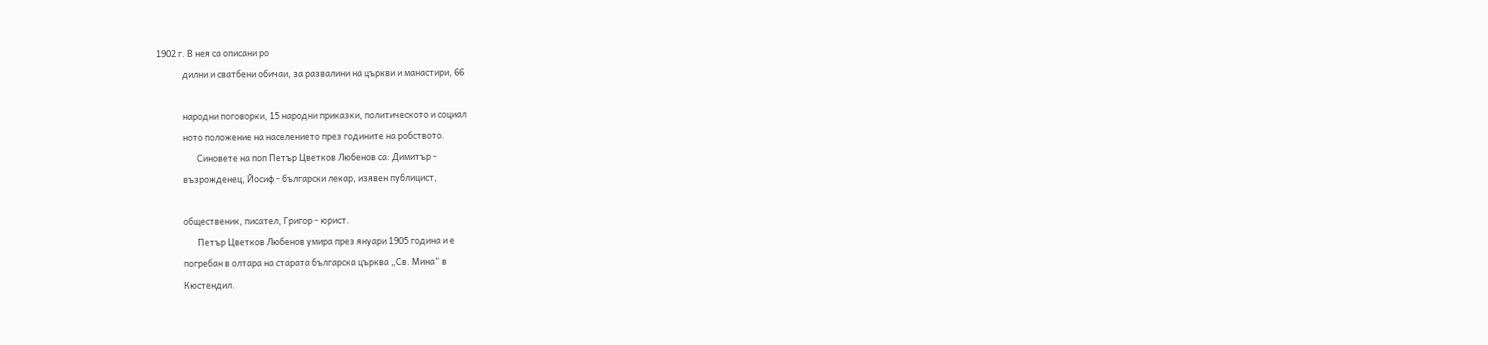1902 г. В нея са описани ро
             дилни и сватбени обичаи, за развалини на църкви и манастири, 66

             народни поговорки, 15 народни приказки, политическото и социал
             ното положение на населението през годините на робството.
                    Синовете на поп Петър Цветков Любенов са: Димитър -
             възрожденец, Йосиф - български лекар, изявен публицист,

             общественик, писател, Григор - юрист.
                    Петър Цветков Любенов умира през януари 1905 година и е
             погребан в олтара на старата българска църква „Св. Мина“ в
             Кюстендил.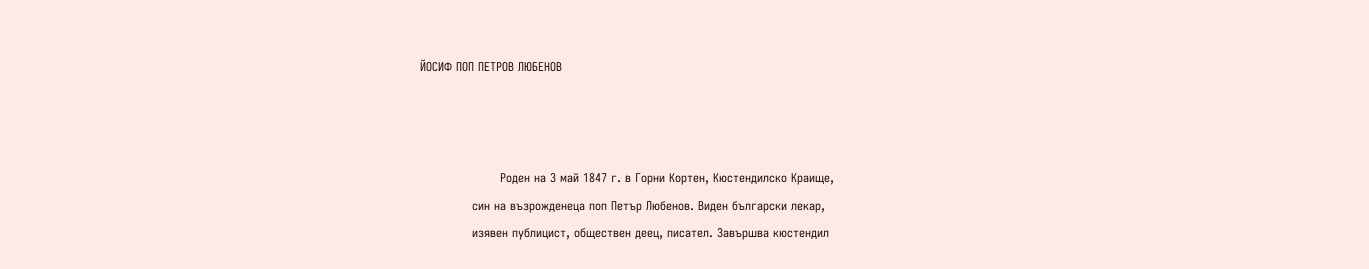ЙОСИФ ПОП ПЕТРОВ ЛЮБЕНОВ



                    Роден на 3 май 1847 г. в Горни Кортен, Кюстендилско Краище,
             син на възрожденеца поп Петър Любенов. Виден български лекар,
             изявен публицист, обществен деец, писател. Завършва кюстендил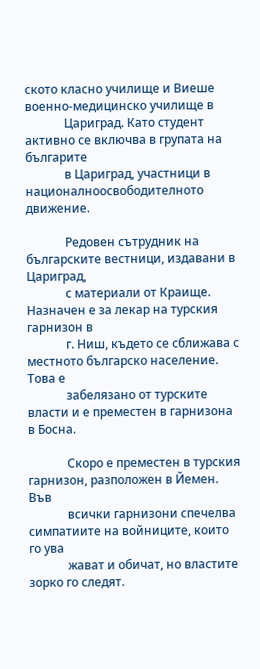ското класно училище и Виеше военно-медицинско училище в
             Цариград. Като студент активно се включва в групата на българите
             в Цариград, участници в националноосвободителното движение.

             Редовен сътрудник на българските вестници, издавани в Цариград,
             с материали от Краище. Назначен е за лекар на турския гарнизон в
             г. Ниш, където се сближава с местното българско население. Това е
             забелязано от турските власти и е преместен в гарнизона в Босна.

             Скоро е преместен в турския гарнизон, разположен в Йемен. Във
             всички гарнизони спечелва симпатиите на войниците, които го ува
             жават и обичат, но властите зорко го следят.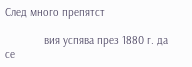След много препятст

             вия успява през 1880 г. да се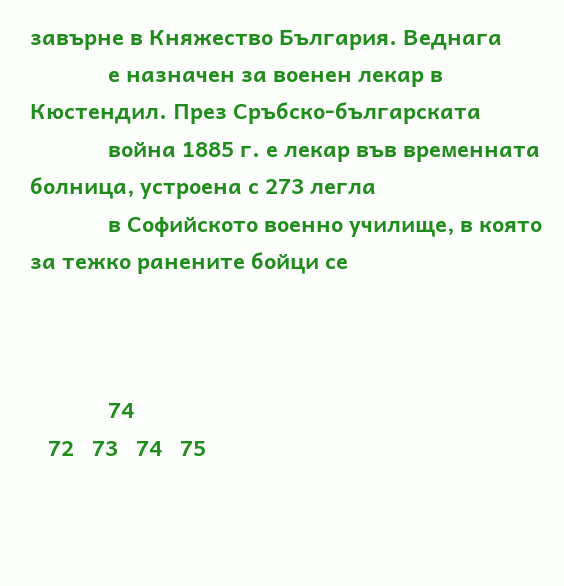завърне в Княжество България. Веднага
             е назначен за военен лекар в Кюстендил. През Сръбско-българската
             война 1885 г. е лекар във временната болница, устроена с 273 легла
             в Софийското военно училище, в която за тежко ранените бойци се



             74
   72   73   74   75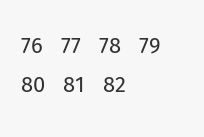76   77   78   79   80   81   82